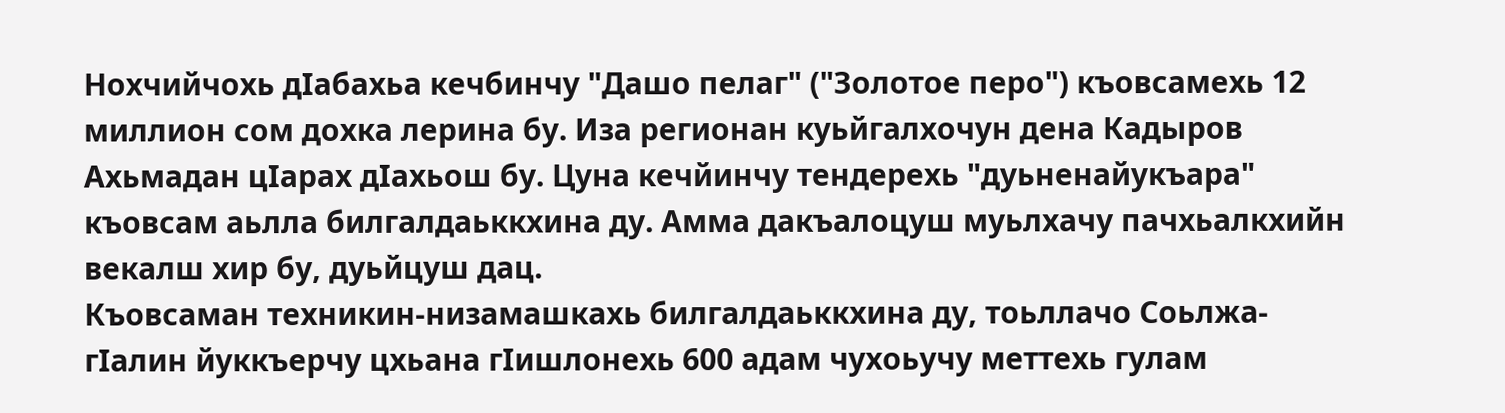Нохчийчохь дIабахьа кечбинчу "Дашо пелаг" ("Золотое перо") къовсамехь 12 миллион сом дохка лерина бу. Иза регионан куьйгалхочун дена Кадыров Ахьмадан цIарах дIахьош бу. Цуна кечйинчу тендерехь "дуьненайукъара" къовсам аьлла билгалдаьккхина ду. Амма дакъалоцуш муьлхачу пачхьалкхийн векалш хир бу, дуьйцуш дац.
Къовсаман техникин-низамашкахь билгалдаьккхина ду, тоьллачо Соьлжа-гIалин йуккъерчу цхьана гIишлонехь 600 адам чухоьучу меттехь гулам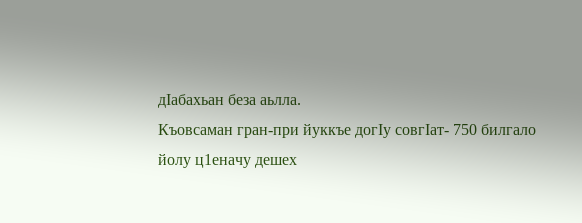дIабахьан беза аьлла.
Къовсаман гран-при йуккъе догIу совгIат- 750 билгало йолу ц1еначу дешех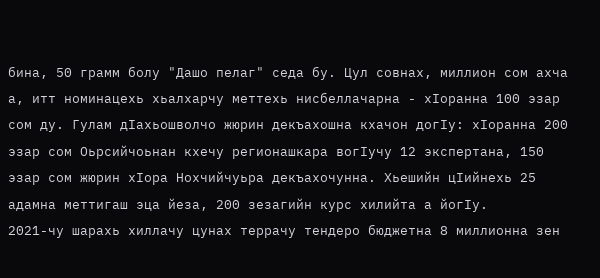бина, 50 грамм болу "Дашо пелаг" седа бу. Цул совнах, миллион сом ахча а, итт номинацехь хьалхарчу меттехь нисбеллачарна - хIоранна 100 эзар сом ду. Гулам дIахьошволчо жюрин декъахошна кхачон догIу: хIоранна 200 эзар сом Оьрсийчоьнан кхечу регионашкара вогIучу 12 экспертана, 150 эзар сом жюрин хIора Нохчийчуьра декъахочунна. Хьешийн цIийнехь 25 адамна меттигаш эца йеза, 200 зезагийн курс хилийта а йогIу.
2021-чу шарахь хиллачу цунах террачу тендеро бюджетна 8 миллионна зен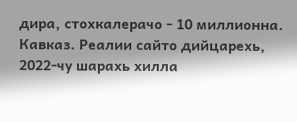дира, стохкалерачо - 10 миллионна.
Кавказ. Реалии сайто дийцарехь, 2022-чу шарахь хилла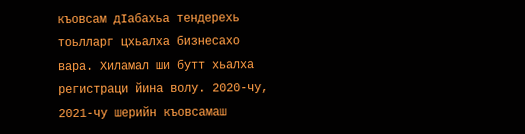къовсам дIабахьа тендерехь тоьлларг цхьалха бизнесахо вара. Хиламал ши бутт хьалха регистраци йина волу. 2020-чу, 2021-чу шерийн къовсамаш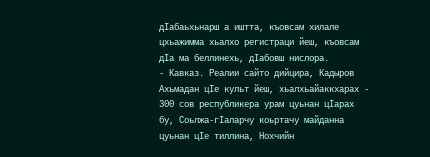дIабаьхьнарш а иштта, къовсам хилале цхьажимма хьалхо регистраци йеш, къовсам дIа ма беллинехь, дIабовш нислора.
- Кавказ. Реалии сайто дийцира, Кадыров Ахьмадан цIе культ йеш, хьалхьайаккхарах - 300 сов республикера урам цуьнан цIарах бу, Соьлжа-гIаларчу коьртачу майданна цуьнан цIе тиллина, Нохчийн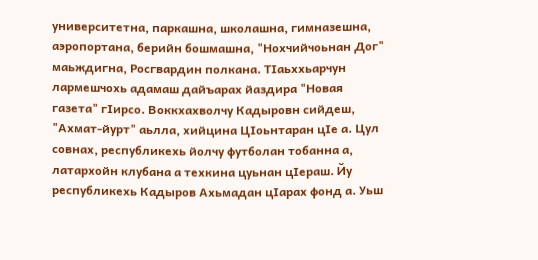университетна, паркашна, школашна, гимназешна, аэропортана, берийн бошмашна, "Нохчийчоьнан Дог" маьждигна, Росгвардин полкана. ТIаьххьарчун лармешчохь адамаш дайъарах йаздира "Новая газета" гIирсо. Воккхахволчу Кадыровн сийдеш, "Ахмат-йурт" аьлла, хийцина ЦIоьнтаран цIе а. Цул совнах, республикехь йолчу футболан тобанна а, латархойн клубана а техкина цуьнан цIераш. Йу республикехь Кадыров Ахьмадан цIарах фонд а. Уьш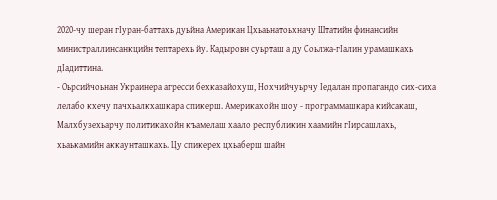2020-чу шеран гIуран-баттахь дуьйна Американ Цхьаьнатоьхначу Штатийн финансийн министраллинсанкцийн тептарехь йу. Кадыровн суьрташ а ду Соьлжа-гIалин урамашкахь дIадиттина.
- Оьрсийчоьнан Украинера агресси бехказайохуш, Нохчийчуьрчу Iедалан пропагандо сих-сиха лелабо кхечу пачхьалкхашкара спикерш. Америкахойн шоу - программашкара кийсакаш, Малхбузехьарчу политикахойн къамелаш хаало республикин хаамийн гIирсашлахь, хьаькамийн аккаунташкахь. Цу спикерех цхьаберш шайн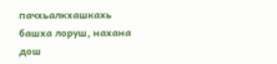пачхьалкхашкахь башха лоруш, нахана дош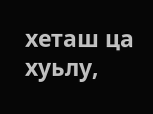хеташ ца хуьлу,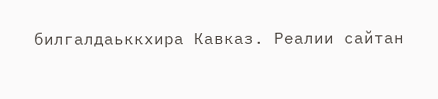билгалдаьккхира Кавказ. Реалии сайтан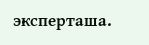эксперташа.